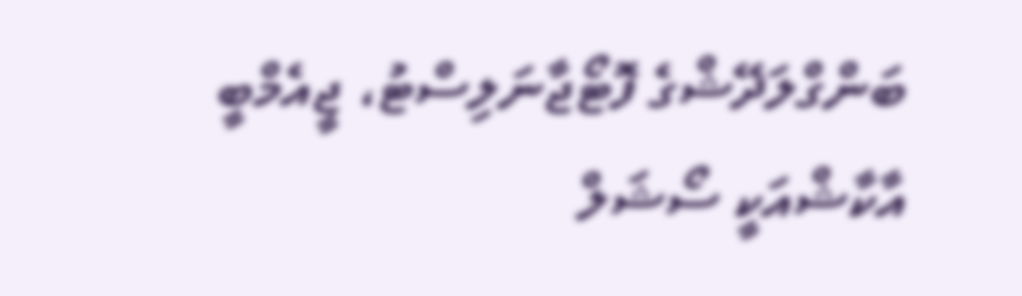ބަންގްލަދޭޝްގެ ފޮޓޯޖާނަލިސްޓު، ޖީއެމްބީ އާކާޝްއަކީ ސޯޝަލް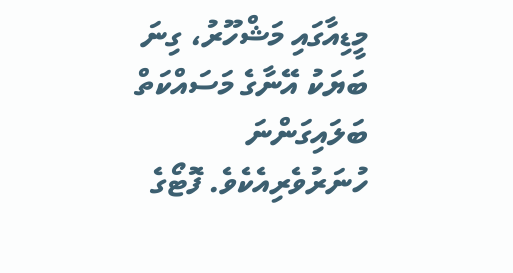މީޑިއާގައި މަޝްހޫރު، ގިނަ ބަޔަކު އޭނާގެ މަސައްކަތް ބަލައިގަންނަ ހުނަރުވެރިއެކެވެ. ފޮޓޯގެ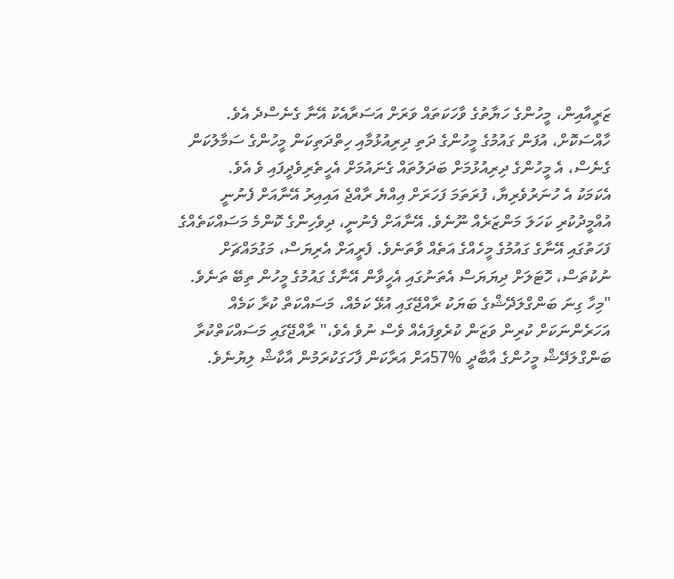ޒަރީއާއިން، މީހުންގެ ހަޔާތުގެ ވާހަކަތައް ވަރަށް އަސަރާއެކު އޭނާ ގެނެސްދެ އެވެ. ހާއްސަކޮށް، އުފަން ގައުމުގެ މީހުންގެ ދަތި ދިރިއުޅުމާއި ހިތްދަތިކަން މީހުންގެ ސަމާލުކަން ގެނެސް، އެ މީހުންގެ ދިރިއުޅުމަށް ބަދަލުތައް ގެނައުމަށް އެހީތެރިވެދީފައި ވެ އެވެ.
އެކަމަކު އެ ހުނަރުވެރިޔާ، ފުރަތަމަ ފަހަރަށް އިއްޔެ ރާއްޖެ އައިއިރު އޭނާއަށް ފެނުނީ އުއްމީދުކުރި ކަހަލަ މަންޒަރެއް ނޫނެވެ. އޭނާއަށް ފެނުނީ، ދިވެހިންގެ ކޮންމެ މަސައްކަތެއްގެ ފަހަތުގައި އޭނާގެ ގައުމުގެ މީހެއްގެ އަތެއް ވާތަނެވެ. ފެރީއަށް އެރިޔަސް، މަގުމައްޗަށް ނުކުތަސް، ހޮޓަލަށް ދިޔަޔަސް އެތަނުގައި އެހީވާން އޭނާގެ ގައުމުގެ މީހުން ތިބޭ ތަނެވެ.
"މިހާ ގިނަ ބަންގްލަދޭޝްގެ ބަޔަކު ރާއްޖޭގައި އުޅޭ ކަމެއް، މަސައްކަތް ކުރާ ކަމެއް އަހަރެންނަކަށް ކުރިން ވަޒަން ކުރެވިފައެއް ވެސް ނުވެ އެވެ،" ރާއްޖޭގައި މަސައްކަތްކުރާ ބަންގްލަދޭޝް މީހުންގެ އާބާދީ %57އަށް އަރާކަން ފާހަގަކުރަމުން އާކާޝް ލިޔުނެވެ.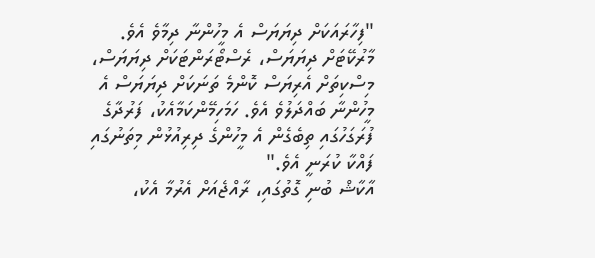"ފިހާރައަކަށް ދިޔަޔަސް އެ މީހުންނާ ދިމާވެ އެވެ. މާރުކޭޓަށް ދިޔަޔަސް، ރެސްޓޯރަންޓަކަށް ދިޔަޔަސް، މިސްކިތަށް އެރިޔަސް ކޮންމެ ތަނަކަށް ދިޔަޔަސް އެ މީހުންނާ ބައްދަލުވެ އެވެ. ހަމަހިމޭންކަމާއެކު، ފަރުދާގެ ފުރަގަހުގައި ތިބެގެން އެ މީހުންގެ ދިރިއުޅުން މިތަނުގައި ފައްކާ ކުރަނީ އެވެ."
އާކާޝް ބުނި ގޮތުގައި، ރާއްޖެއަށް އެރުމާ އެކު،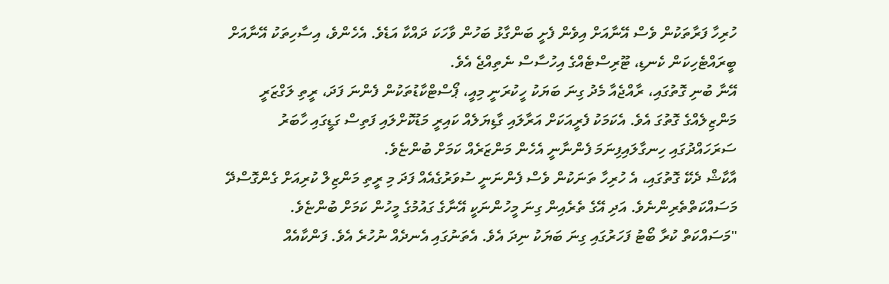ހުރިހާ ފަރާތަކުން ވެސް އޭނާއަށް އިވެން ފެށީ ބަންގާޅު ބަހުން ވާހަކަ ދައްކާ އަޑެވެ. އެހެންވެ، އިސާހިތަކު އޭނާއަށް ބީރައްޓެހިކަން ކެނޑި، ޓޫރިސްޓެއްގެ އިހުސާސް ނެތިއްޖެ އެވެ.
އޭނާ ބުނި ގޮތުގައި، ރާއްޖެއާ މެދު ގިނަ ބަޔަކު ހީކުރަނީ މިއީ، ޕޯސްޓްކާޑުތަކުން ފެންނަ ފަދަ، ރީތި ލަގްޒަރީ މަންޒިލެއްގެ ގޮތުގަ އެވެ. އެކަމަކު ފެރީއަކަށް އަރާލައި ގާޑިޔަލެއް ކައިރީ މަޑުކޮށްލައި ފަތިސް ގަޑީގައި ހާބަރު ސަރަހައްދުގައި ހިނގާލައިފިނަމަ ފެންނާނީ އެހެން މަންޒަރެއް ކަމަށް ބުންޏެވެ.
އާކާޝް ދެކޭ ގޮތުގައި، އެ ހުރިހާ ތަނަކުން ވެސް ފެންނަނީ ސުވަރުގެއެއް ފަދަ މި ރީތި މަންޒިލް ކުރިއަށް ގެންގޮސްދޭ މަސައްކަތްތެރިންނެވެ. އަދި އޭގެ ތެރެއިން ގިނަ މީހުންނަކީ އޭނާގެ ގައުމުގެ މީހުން ކަމަށް ބުންޏެވެ.
"މަސައްކަތް ކުރާ ބޯޓު ފަހަރުގައި ގިނަ ބަޔަކު ނިދަ އެވެ. އެތަނުގައި އެނދެއް ނުހުރެ އެވެ. ފަންކާއެއް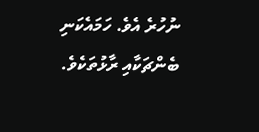ނުހުރެ އެވެ. ހަމައެކަނި ބެންޗަކާއި ރާޅުތަކެވެ.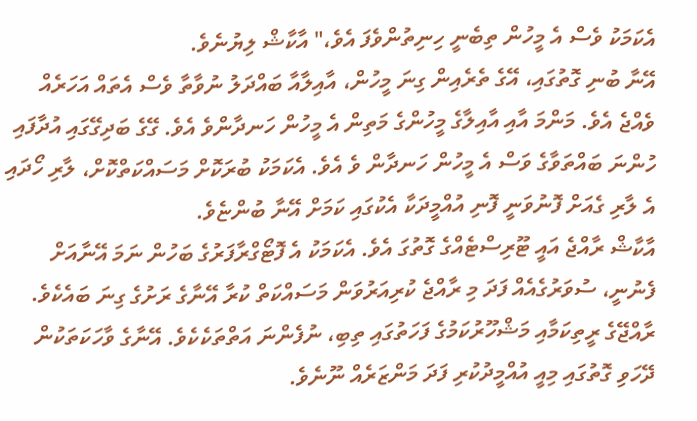އެކަމަކު ވެސް އެ މީހުން ތިބެނީ ހިނިތުންވެފަ އެވެ،" އާކާޝް ލިޔުނެވެ.
އޭނާ ބުނި ގޮތުގައި، އޭގެ ތެރެއިން ގިނަ މީހުން، އާއިލާއާ ބައްދަލު ނުވާތާ ވެސް އެތައް އަހަރެއް ވެއްޖެ އެވެ. މަންމަ އާއި އާއިލާގެ މީހުންގެ މަތިން އެ މީހުން ހަނދާންވެ އެވެ. ގޭގެ ބަދިގޭގައި އުދާފައި ހުންނަ ބައްތަވާގެ ވަސް އެ މީހުން ހަނދާން ވެ އެވެ. އެކަމަކު ބުރަކޮށް މަސައްކަތްކޮށް، ލާރި ހޯދައި އެ ލާރި ގެއަށް ފޮނުވަނީ ފޮނި އުއްމީދަކާ އެކުގައި ކަމަށް އޭނާ ބުންޏެވެ.
އާކާޝް ރާއްޖެ އައީ ޓޫރިސްޓެއްގެ ގޮތުގަ އެވެ. އެކަމަކު އެ ފޮޓޯގްރާފަރުގެ ބަހުން ނަމަ އޭނާއަށް ފެނުނީ، ސުވަރުގެއެއް ފަދަ މި ރާއްޖެ ކުރިއަރުވަން މަސައްކަތް ކުރާ އޭނާގެ ރަށުގެ ގިނަ ބައެކެވެ. ރާއްޖޭގެ ރީތިކަމާއި މަޝްހޫރުކަމުގެ ފަހަތުގައި ތިބި، ނުފެންނަ އަތްތަކެކެވެ. އޭނާގެ ވާހަކަތަކުން ދޭހަވި ގޮތުގައި މިއީ އުއްމީދުކުރި ފަދަ މަންޒަރެއް ނޫނެވެ.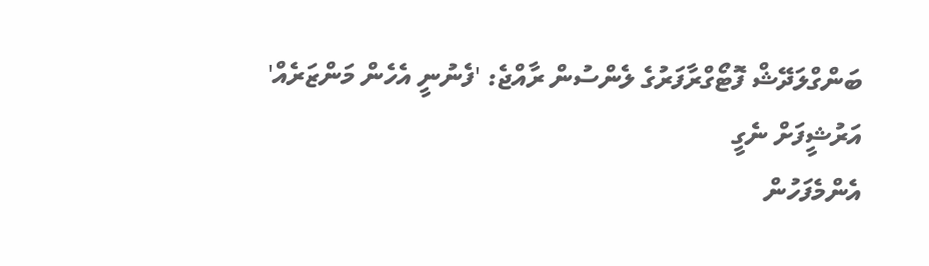ބަންގްލަދޭޝް ފޮޓޯގްރާފަރުގެ ލެންސުން ރާއްޖެ: 'ފެނުނީ އެހެން މަންޒަރެއް'
އަރުޝީފަށް ނެގީ
އެންމެފަހުން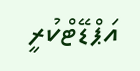އަޕްޑޭޓްކުރީ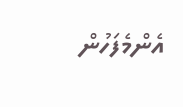އެންމެފަހުން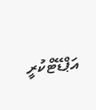އަޕްޑޭޓްކުރީ